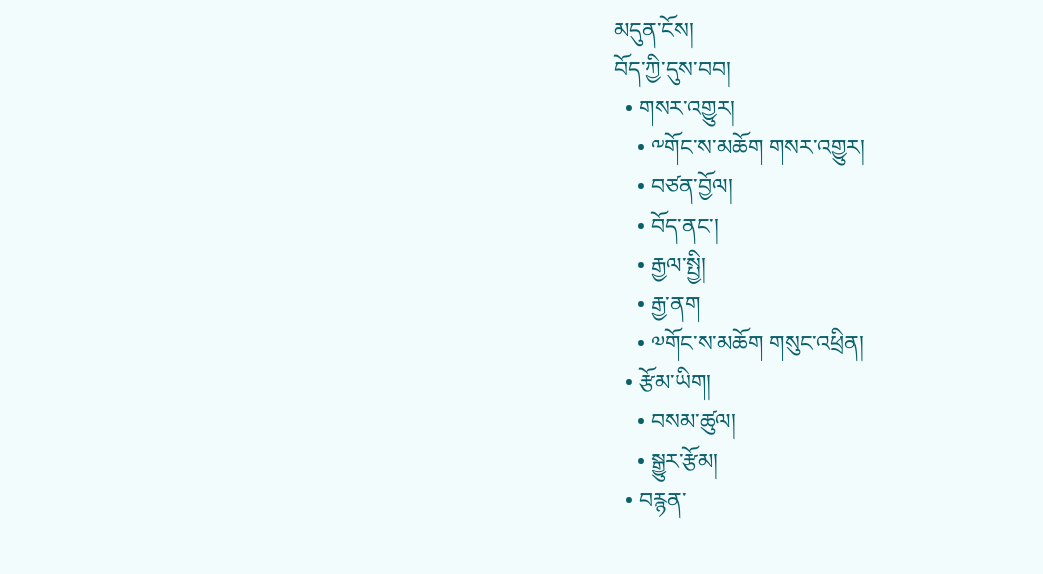མདུན་ངོས།
བོད་ཀྱི་དུས་བབ།
  • གསར་འགྱུར།
    • ༸གོང་ས་མཆོག གསར་འགྱུར།
    • བཙན་བྱོལ།
    • བོད་ནང་།
    • རྒྱལ་སྤྱི།
    • རྒྱ་ནག
    • ༧གོང་ས་མཆོག གསུང་འཕྲིན།
  • རྩོམ་ཡིག།
    • བསམ་ཚུལ།
    • སྒྱུར་རྩོམ།
  • བརྙན་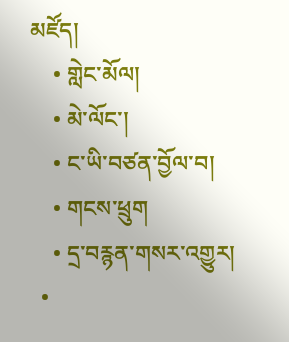མཛོད།
    • གླེང་མོལ།
    • མེ་ལོང་།
    • ང་ཡི་བཙན་བྱོལ་བ།
    • གངས་ཕྲུག
    • དྲ་བརྙན་གསར་འགྱུར།
  •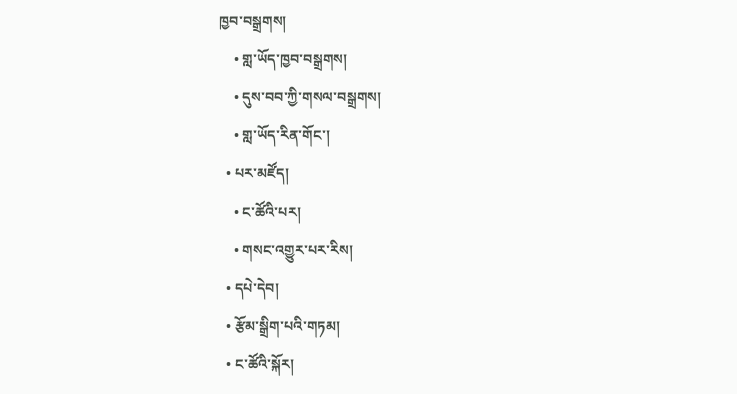ཁྱབ་བསྒྲགས།
    • གླ་ཡོད་ཁྱབ་བསྒྲགས།
    • དུས་བབ་ཀྱི་གསལ་བསྒྲགས།
    • གླ་ཡོད་རིན་གོང་།
  • པར་མཛོད།
    • ང་ཚོའི་པར།
    • གསང་འགྱུར་པར་རིས།
  • དཔེ་དེབ།
  • རྩོམ་སྒྲིག་པའི་གཏམ།
  • ང་ཚོའི་སྐོར།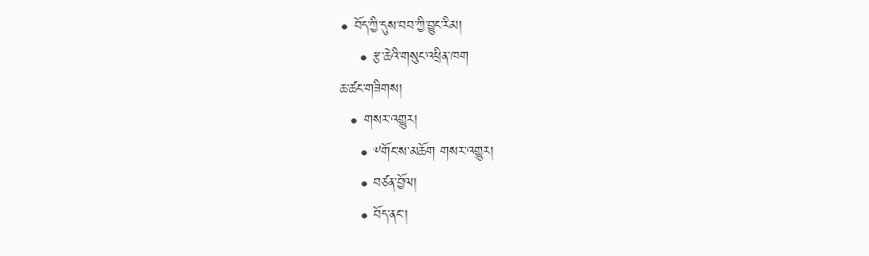• བོད་ཀྱི་དུས་བབ་ཀྱི་བྱུང་རིམ།
    • རྩ་ཆེའི་གསུང་འཕྲིན་ཁག
ཆ་ཚང་གཟིགས།
  • གསར་འགྱུར།
    • ༸གོང་ས་མཆོག གསར་འགྱུར།
    • བཙན་བྱོལ།
    • བོད་ནང་།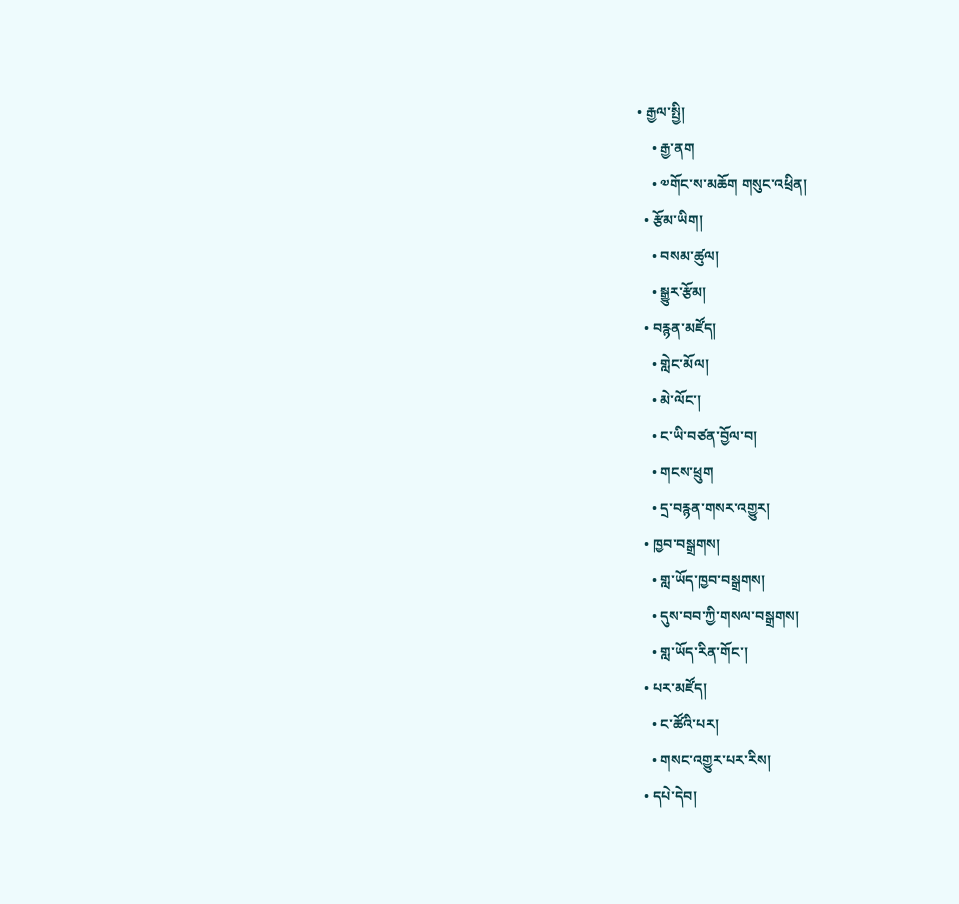• རྒྱལ་སྤྱི།
    • རྒྱ་ནག
    • ༧གོང་ས་མཆོག གསུང་འཕྲིན།
  • རྩོམ་ཡིག།
    • བསམ་ཚུལ།
    • སྒྱུར་རྩོམ།
  • བརྙན་མཛོད།
    • གླེང་མོལ།
    • མེ་ལོང་།
    • ང་ཡི་བཙན་བྱོལ་བ།
    • གངས་ཕྲུག
    • དྲ་བརྙན་གསར་འགྱུར།
  • ཁྱབ་བསྒྲགས།
    • གླ་ཡོད་ཁྱབ་བསྒྲགས།
    • དུས་བབ་ཀྱི་གསལ་བསྒྲགས།
    • གླ་ཡོད་རིན་གོང་།
  • པར་མཛོད།
    • ང་ཚོའི་པར།
    • གསང་འགྱུར་པར་རིས།
  • དཔེ་དེབ།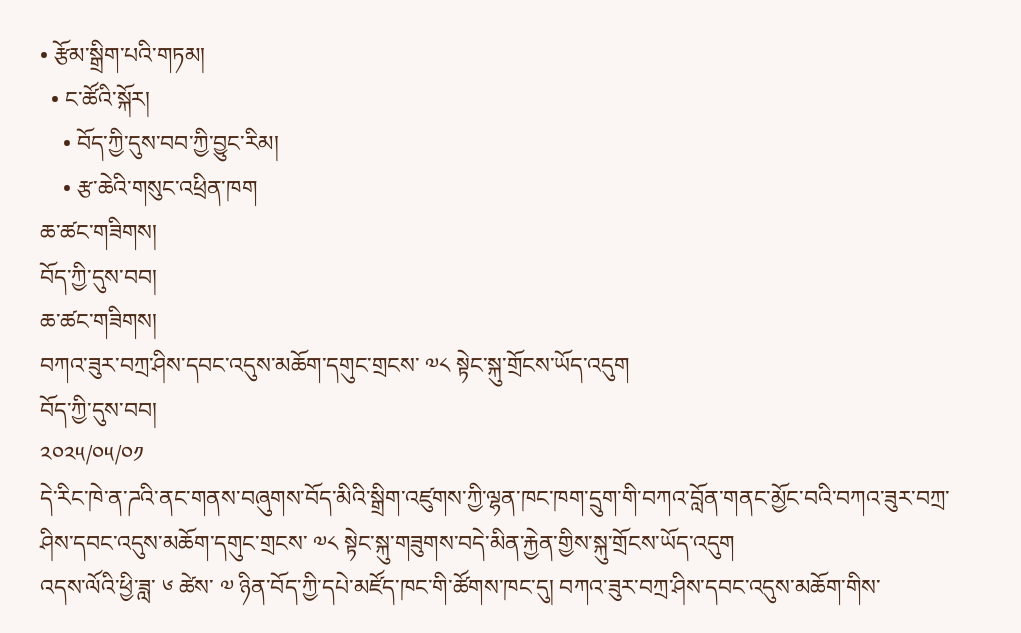• རྩོམ་སྒྲིག་པའི་གཏམ།
  • ང་ཚོའི་སྐོར།
    • བོད་ཀྱི་དུས་བབ་ཀྱི་བྱུང་རིམ།
    • རྩ་ཆེའི་གསུང་འཕྲིན་ཁག
ཆ་ཚང་གཟིགས།
བོད་ཀྱི་དུས་བབ།
ཆ་ཚང་གཟིགས།
བཀའ་ཟུར་བཀྲ་ཤིས་དབང་འདུས་མཆོག་དགུང་གྲངས་ ༧༨ སྟེང་སྐུ་གྲོངས་ཡོད་འདུག
བོད་ཀྱི་དུས་བབ།
༢༠༢༥/༠༥/༠༡
དེ་རིང་ཁེ་ན་ཌའི་ནང་གནས་བཞུགས་བོད་མིའི་སྒྲིག་འཛུགས་ཀྱི་ལྷན་ཁང་ཁག་དྲུག་གི་བཀའ་བློན་གནང་མྱོང་བའི་བཀའ་ཟུར་བཀྲ་ཤིས་དབང་འདུས་མཆོག་དགུང་གྲངས་ ༧༨ སྟེང་སྐུ་གཟུགས་བདེ་མིན་རྐྱེན་གྱིས་སྐུ་གྲོངས་ཡོད་འདུག
འདས་ལོའི་ཕྱི་ཟླ་ ༦ ཚེས་ ༧ ཉིན་བོད་ཀྱི་དཔེ་མཛོད་ཁང་གི་ཚོགས་ཁང་དུ། བཀའ་ཟུར་བཀྲ་ཤིས་དབང་འདུས་མཆོག་གིས་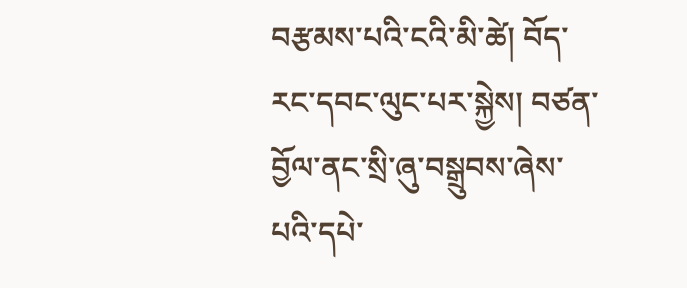བརྩམས་པའི་ངའི་མི་ཚེ། བོད་རང་དབང་ལུང་པར་སྐྱེས། བཙན་བྱོལ་ནང་སྲི་ཞུ་བསྒྲུབས་ཞེས་པའི་དཔེ་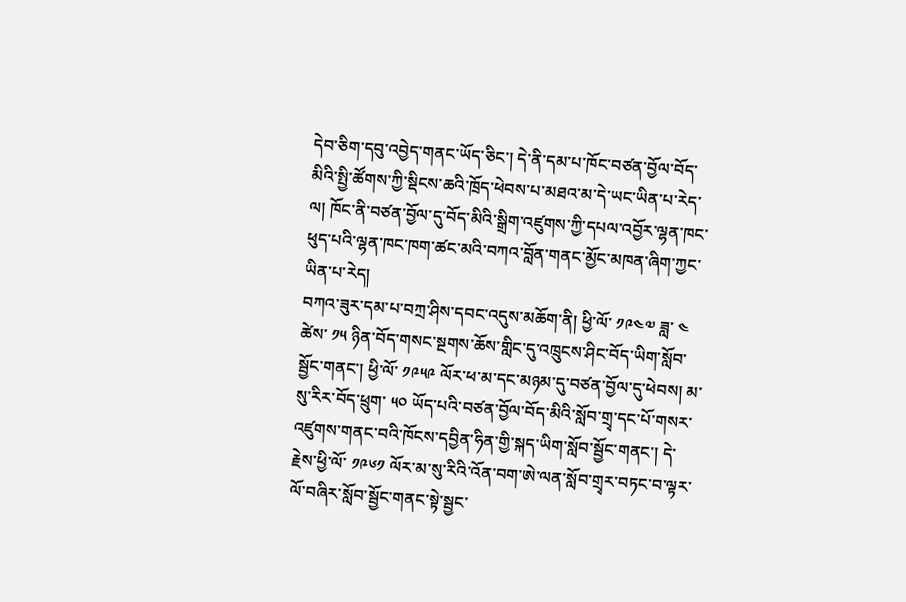དེབ་ཅིག་དབུ་འབྱེད་གནང་ཡོད་ཅིང་། དེ་ནི་དམ་པ་ཁོང་བཙན་བྱོལ་བོད་མིའི་སྤྱི་ཚོགས་ཀྱི་སྡིངས་ཆའི་ཁྲོད་ཕེབས་པ་མཐའ་མ་དེ་ཡང་ཡིན་པ་རེད་ལ། ཁོང་ནི་བཙན་བྱོལ་དུ་བོད་མིའི་སྒྲིག་འཛུགས་ཀྱི་དཔལ་འབྱོར་ལྷན་ཁང་ཕུད་པའི་ལྷན་ཁང་ཁག་ཚང་མའི་བཀའ་བློན་གནང་མྱོང་མཁན་ཞིག་ཀྱང་ཡིན་པ་རེད།
བཀའ་ཟུར་དམ་པ་བཀྲ་ཤིས་དབང་འདུས་མཆོག་ནི། ཕྱི་ལོ་ ༡༩༤༧ ཟླ་ ༤ ཚེས་ ༡༥ ཉིན་བོད་གསང་སྔགས་ཆོས་གླིང་དུ་འཁྲུངས་ཤིང་བོད་ཡིག་སློབ་སྦྱོང་གནང་། ཕྱི་ལོ་ ༡༩༥༩ ལོར་ཕ་མ་དང་མཉམ་དུ་བཙན་བྱོལ་དུ་ཕེབས། མ་སུ་རིར་བོད་ཕྲུག་ ༥༠ ཡོད་པའི་བཙན་བྱོལ་བོད་མིའི་སློབ་གྲྭ་དང་པོ་གསར་འཛུགས་གནང་བའི་ཁོངས་དབྱིན་ཧིན་གྱི་སྐད་ཡིག་སློབ་སྦྱོང་གནང་། དེ་རྗེས་ཕྱི་ལོ་ ༡༩༦༡ ལོར་མ་སུ་རིའི་འོན་བག་ཨེ་ལན་སློབ་གྲྭར་བཏང་བ་ལྟར་ལོ་བཞིར་སློབ་སྦྱོང་གནང་སྟེ་སྦྱང་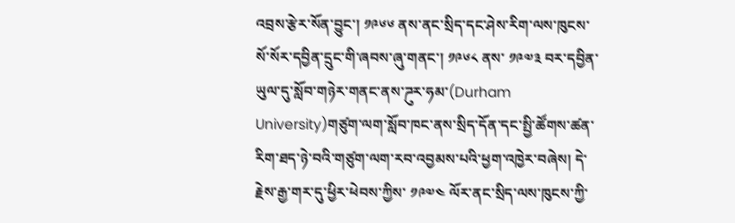འབྲས་རྩེར་སོན་བྱུང་། ༡༩༦༦ ནས་ནང་སྲིད་དང་ཤེས་རིག་ལས་ཁུངས་སོ་སོར་དབྱིན་དྲུང་གི་ཞབས་ཞུ་གནང་། ༡༩༦༨ ནས་ ༡༩༧༣ བར་དབྱིན་ཡུལ་དུ་སློབ་གཉེར་གནང་ནས་ཌུར་ཧམ་(Durham University)གཙུག་ལག་སློབ་ཁང་ནས་སྲིད་དོན་དང་སྤྱི་ཚོགས་ཚན་རིག་ཐད་ཉེ་བའི་གཙུག་ལག་རབ་འབྱམས་པའི་ཕྱག་འཁྱེར་བཞེས། དེ་རྗེས་རྒྱ་གར་དུ་ཕྱིར་ཕེབས་ཀྱིས་ ༡༩༧༤ ལོར་ནང་སྲིད་ལས་ཁུངས་ཀྱི་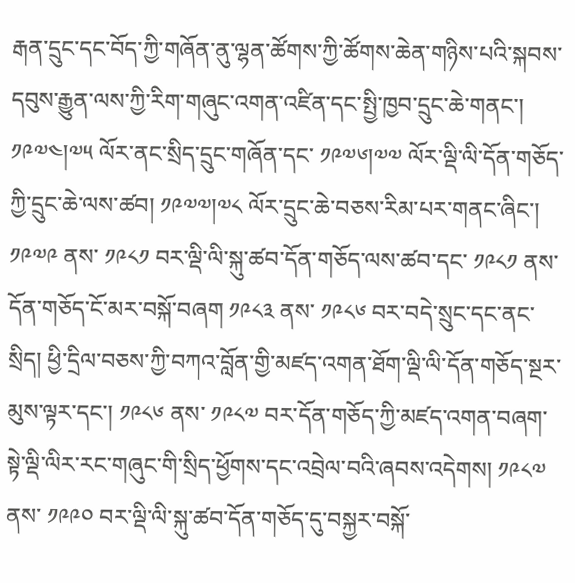རྒན་དྲུང་དང་བོད་ཀྱི་གཞོན་ནུ་ལྷན་ཚོགས་ཀྱི་ཚོགས་ཆེན་གཉིས་པའི་སྐབས་དབུས་རྒྱུན་ལས་ཀྱི་རིག་གཞུང་འགན་འཛིན་དང་སྤྱི་ཁྱབ་དྲུང་ཆེ་གནང་། ༡༩༧༤།༧༥ ལོར་ནང་སྲིད་དྲུང་གཞོན་དང་ ༡༩༧༦།༧༧ ལོར་ལྡི་ལི་དོན་གཅོད་ཀྱི་དྲུང་ཆེ་ལས་ཚབ། ༡༩༧༧།༧༨ ལོར་དྲུང་ཆེ་བཅས་རིམ་པར་གནང་ཞིང་། ༡༩༧༩ ནས་ ༡༩༨༡ བར་ལྡི་ལི་སྐུ་ཚབ་དོན་གཅོད་ལས་ཚབ་དང་ ༡༩༨༡ ནས་དོན་གཅོད་ངོ་མར་བསྐོ་བཞག ༡༩༨༣ ནས་ ༡༩༨༦ བར་བདེ་སྲུང་དང་ནང་སྲིད། ཕྱི་དྲིལ་བཅས་ཀྱི་བཀའ་བློན་གྱི་མཛད་འགན་ཐོག་ལྡི་ལི་དོན་གཅོད་སྔར་མུས་ལྟར་དང་། ༡༩༨༦ ནས་ ༡༩༨༧ བར་དོན་གཅོད་ཀྱི་མཛད་འགན་བཞག་སྟེ་ལྡི་ལིར་རང་གཞུང་གི་སྲིད་ཕྱོགས་དང་འབྲེལ་བའི་ཞབས་འདེགས། ༡༩༨༧ ནས་ ༡༩༩༠ བར་ལྡི་ལི་སྐུ་ཚབ་དོན་གཅོད་དུ་བསྐྱར་བསྐོ་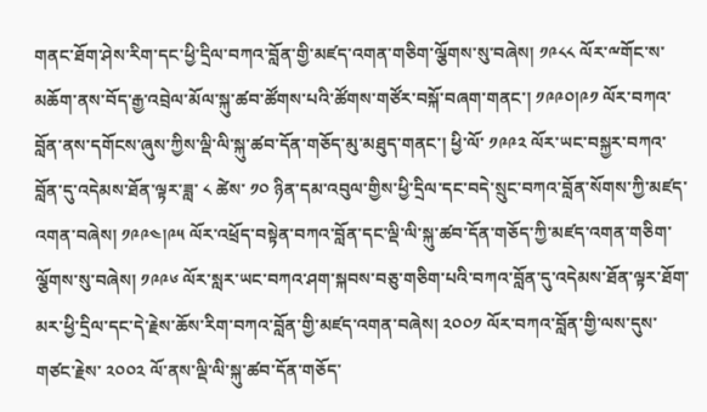གནང་ཐོག་ཤེས་རིག་དང་ཕྱི་དྲིལ་བཀའ་བློན་གྱི་མཛད་འགན་གཅིག་ལྕོགས་སུ་བཞེས། ༡༩༨༨ ལོར་ྋགོང་ས་མཆོག་ནས་བོད་རྒྱ་འབྲེལ་མོལ་སྐུ་ཚབ་ཚོགས་པའི་ཚོགས་གཙོར་བསྐོ་བཞག་གནང་། ༡༩༩༠།༩༡ ལོར་བཀའ་བློན་ནས་དགོངས་ཞུས་ཀྱིས་ལྡི་ལི་སྐུ་ཚབ་དོན་གཅོད་མུ་མཐུད་གནང་། ཕྱི་ལོ་ ༡༩༩༢ ལོར་ཡང་བསྐྱར་བཀའ་བློན་དུ་འདེམས་ཐོན་ལྟར་ཟླ་ ༨ ཚེས་ ༡༠ ཉིན་དམ་འབུལ་གྱིས་ཕྱི་དྲིལ་དང་བདེ་སྲུང་བཀའ་བློན་སོགས་ཀྱི་མཛད་འགན་བཞེས། ༡༩༩༤།༩༥ ལོར་འཕྲོད་བསྟེན་བཀའ་བློན་དང་ལྡི་ལི་སྐུ་ཚབ་དོན་གཅོད་ཀྱི་མཛད་འགན་གཅིག་ལྕོགས་སུ་བཞེས། ༡༩༩༦ ལོར་སླར་ཡང་བཀའ་ཤག་སྐབས་བཅུ་གཅིག་པའི་བཀའ་བློན་དུ་འདེམས་ཐོན་ལྟར་ཐོག་མར་ཕྱི་དྲིལ་དང་དེ་རྗེས་ཆོས་རིག་བཀའ་བློན་གྱི་མཛད་འགན་བཞེས། ༢༠༠༡ ལོར་བཀའ་བློན་གྱི་ལས་དུས་གཙང་རྗེས་ ༢༠༠༢ ལོ་ནས་ལྡི་ལི་སྐུ་ཚབ་དོན་གཅོད་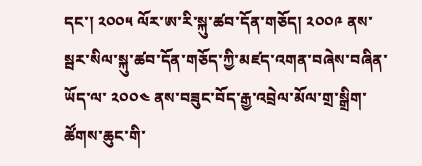དང་། ༢༠༠༥ ལོར་ཨ་རི་སྐུ་ཚབ་དོན་གཅོད། ༢༠༠༩ ནས་སྦར་སིལ་སྐུ་ཚབ་དོན་གཅོད་ཀྱི་མཛད་འགན་བཞེས་བཞིན་ཡོད་ལ་ ༢༠༠༤ ནས་བཟུང་བོད་རྒྱ་འབྲེལ་མོལ་གྲ་སྒྲིག་ཚོགས་ཆུང་གི་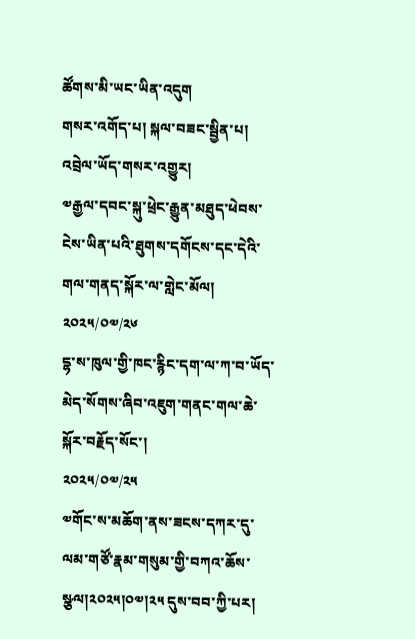ཚོགས་མི་ཡང་ཡིན་འདུག
གསར་འགོད་པ། སྐལ་བཟང་སྦྱིན་པ།
འབྲེལ་ཡོད་གསར་འགྱུར།
༧རྒྱལ་དབང་སྐུ་ཕྲེང་རྒྱུན་མཐུད་ཕེབས་ངེས་ཡིན་པའི་ཐུགས་དགོངས་དང་དེའི་གལ་གནད་སྐོར་ལ་གླེང་མོལ།
༢༠༢༥/༠༧/༢༦
དྷ་ས་ཁུལ་གྱི་ཁང་རྙིང་དག་ལ་ཀ་བ་ཡོད་མེད་སོགས་ཞིབ་འཇུག་གནང་གལ་ཆེ་སྐོར་བརྗོད་སོང་།
༢༠༢༥/༠༧/༢༥
༧གོང་ས་མཆོག་ནས་ཟངས་དཀར་དུ་ལམ་གཙོ་རྣམ་གསུམ་གྱི་བཀའ་ཆོས་སྩལ།༢༠༢༥།༠༧།༢༥ དུས་བབ་ཀྱི་པར།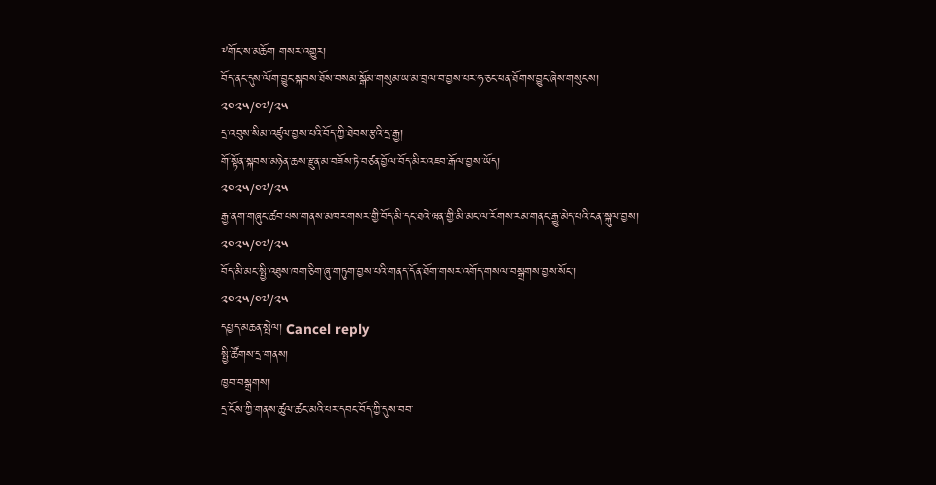༸གོང་ས་མཆོག གསར་འགྱུར།
བོད་ནང་དུས་ལོག་བྱུང་སྐབས་ཐོས་བསམ་སྒོམ་གསུམ་ཡ་མ་བྲལ་བ་བྱས་པར་ཧ་ཅང་ཕན་ཐོགས་བྱུང་ཞེས་གསུངས།
༢༠༢༥/༠༧/༢༥
དྲ་འབུས་སིམ་འཛུལ་བྱས་པའི་བོད་ཀྱི་ཐེབས་རྩའི་དྲ་རྒྱ།
གོ་སྟོན་སྐབས་མཉེན་ཆས་རྫུན་མ་བཟོས་ཏེ་བཙན་བྱོལ་བོད་མིར་འཇབ་རྒོལ་བྱས་ཡོད།
༢༠༢༥/༠༧/༢༥
རྒྱ་ནག་གཞུང་ཚབ་པས་གནས་མཁར་གསར་གྱི་བོད་མི་དང་ཐའེ་ཝན་གྱི་མི་མང་ལ་རོགས་རམ་གནང་རྒྱུ་མེད་པའི་ངན་སྐུལ་བྱས།
༢༠༢༥/༠༧/༢༥
བོད་མི་མང་སྤྱི་འཐུས་ཁག་ཅིག་ཞུ་གཏུག་བྱས་པའི་གནད་དོན་ཐོག་གསར་འགོད་གསལ་བསྒྲགས་བྱས་སོང་།
༢༠༢༥/༠༧/༢༥
དཔྱད་མཆན་སྤེལ། Cancel reply
སྤྱི་ཚོགས་དྲ་གནས།
ཁྱབ་བསྒྲགས།
དྲ་ངོས་ཀྱི་གནས་ཚུལ་ཚང་མའི་པར་དབང་བོད་ཀྱི་དུས་བབ་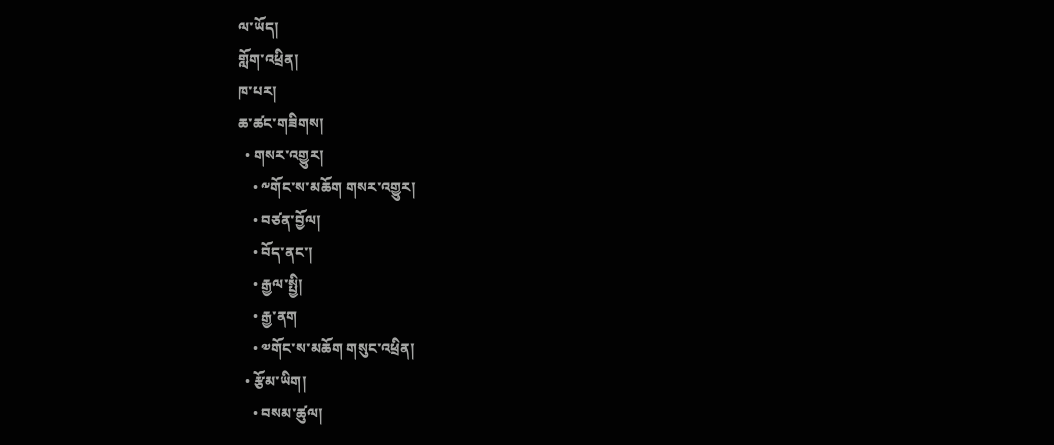ལ་ཡོད།
གློག་འཕྲིན།
ཁ་པར།
ཆ་ཚང་གཟིགས།
  • གསར་འགྱུར།
    • ༸གོང་ས་མཆོག གསར་འགྱུར།
    • བཙན་བྱོལ།
    • བོད་ནང་།
    • རྒྱལ་སྤྱི།
    • རྒྱ་ནག
    • ༧གོང་ས་མཆོག གསུང་འཕྲིན།
  • རྩོམ་ཡིག།
    • བསམ་ཚུལ།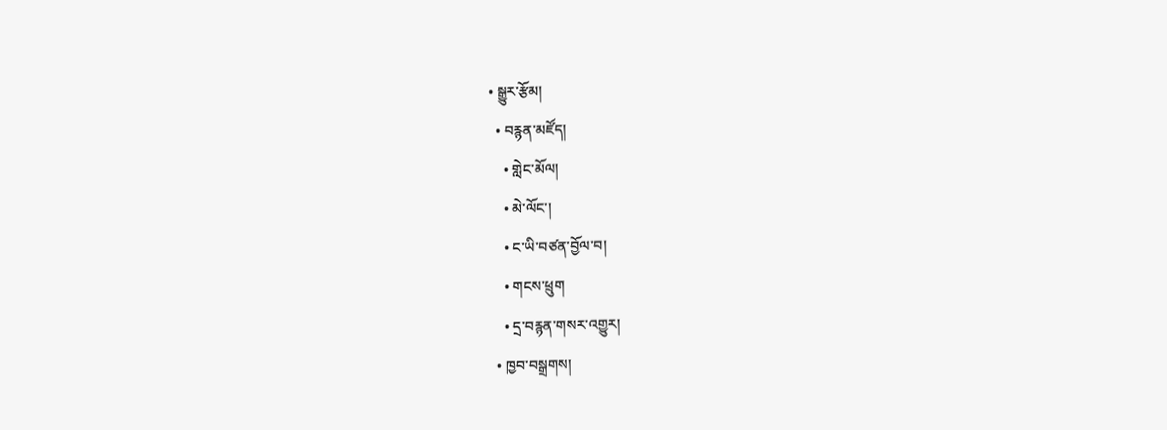• སྒྱུར་རྩོམ།
  • བརྙན་མཛོད།
    • གླེང་མོལ།
    • མེ་ལོང་།
    • ང་ཡི་བཙན་བྱོལ་བ།
    • གངས་ཕྲུག
    • དྲ་བརྙན་གསར་འགྱུར།
  • ཁྱབ་བསྒྲགས།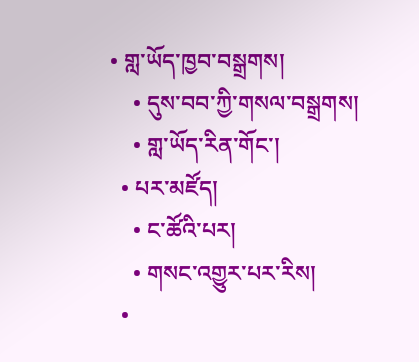• གླ་ཡོད་ཁྱབ་བསྒྲགས།
    • དུས་བབ་ཀྱི་གསལ་བསྒྲགས།
    • གླ་ཡོད་རིན་གོང་།
  • པར་མཛོད།
    • ང་ཚོའི་པར།
    • གསང་འགྱུར་པར་རིས།
  •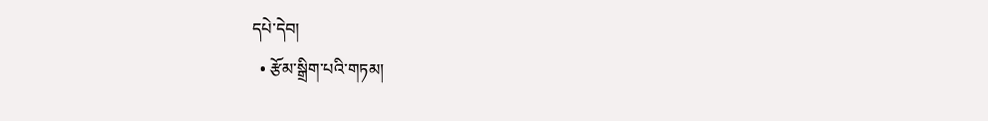དཔེ་དེབ།
  • རྩོམ་སྒྲིག་པའི་གཏམ།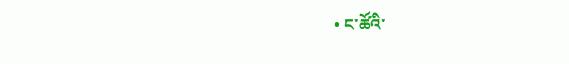• ང་ཚོའི་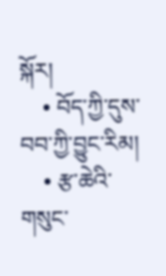སྐོར།
    • བོད་ཀྱི་དུས་བབ་ཀྱི་བྱུང་རིམ།
    • རྩ་ཆེའི་གསུང་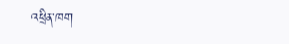འཕྲིན་ཁག